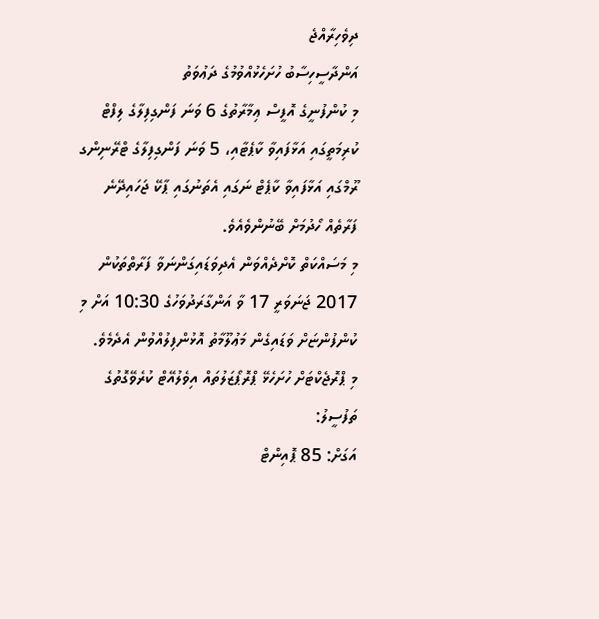ދިވެހިރާއްޖެ
އަންދާސީހިސާބު ހުށަހެޅުއްވުމުގެ ދަޢުވަތު
މި ކުންފުނީގެ އޮފީސް ޢިމާރާތުގެ 6 ވަނަ ފަންގިފިލާގެ ލިފްޓް ކުރިމަތީގައި އަޅާފައިވާ ކާޕެޓާއި، 5 ވަނަ ފަންގިފިލާގެ ޓްރޭނިންގ ރޫމްގައި އަޅާފައިވާ ކާޕެޓް ނަގައި އެތަނުގައި ޕާކޭ ޖަހައިދޭނެ ފަރާތެއް ހޯދުމަށް ބޭނުންވެއެވެ.
މި މަސައްކަތް ކޮށްދެއްވަން އެދިވަޑައިގަންނަވާ ފަރާތްތަކުން 2017 ޖަނަވަރީ 17 ވާ އަންގާރަދުވަހުގެ 10:30 އަށް މި ކުންފުންޏަށް ވަޑައިގެން މަޢުލޫމާތު އޮޅުންފިލުއްވުން އެދެމެވެ.
މި ޕްރޮޖެކްޓަށް ހުށަހެޅޭ ޕްރޮޕޯޒަލުތައް އިވެލުއޭޓް ކުރެވޭގޮތުގެ ތަފުސީލު:
އަގަށް: 85 ޕޮއިންޓް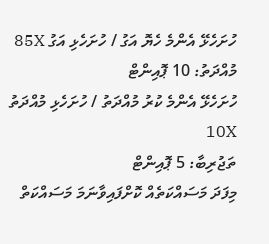ހުށަހެޅޭ އެންމެ ހެޔޮ އަގު / ހުށަހެޅި އަގު 85X
މުއްދަތު: 10 ޕޮއިންޓް
ހުށަހެޅޭ އެންމެ ކުރު މުއްދަތު / ހުށަހެޅި މުއްދަތު 10X
ތަޖުރިބާ: 5 ޕޮއިންޓް
މިފަދަ މަސައްކަތެއް ކޮށްފައިވާނަމަ މަސައްކަތް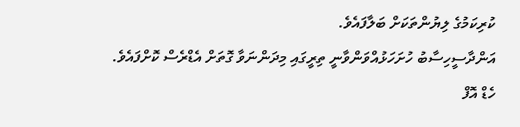ކުރިކަމުގެ ލިޔުންތަކަށް ބަލާފައެވެ.
އަންދާސީހިސާބު ހުށަހަޅުއްވަންވާނީ ތިރީގައި މިދަންނަވާ ގޮތަށް އެޑްރެސް ކޮށްފައެވެ.
ހެޑް އޮފް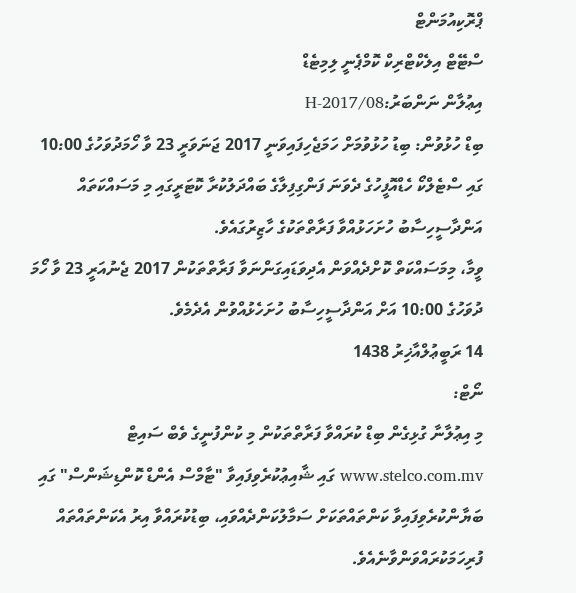ޕްރޮކިއުމަންޓް
ސްޓޭޓް އިލެކްޓްރިކް ކޮމްޕެނީ ލިމިޓެޑް
އިޢުލާން ނަންބަރު:H-2017/08
ބިޑް ހުޅުވުން: ބިޑު ހުޅުވުމަށް ހަމަޖެހިފައިވަނީ 2017 ޖަނަވަރީ 23 ވާ ހޯމަދުވަހުގެ 10:00 ގައި ސްޓެލްކޯ ހެޑްއޮފީހުގެ ދެވަނަ ފަންގިފިލާގެ ބައްދަލުކުރާ ކޮޓަރީގައި މި މަސައްކަތައް އަންދާސީހިސާބު ހުށަހަޅުއްވާ ފަރާތްތަކުގެ ހާޒިރުގައެވެ.
ވީމާ، މިމަސައްކަތް ކޮށްދެއްވަން އެދިވަޑައިގަންނަވާ ފަރާތްތަކުން 2017 ޖެނުއަރީ 23 ވާ ހޯމަ ދުވަހުގެ 10:00 އަށް އަންދާސީހިސާބު ހުށަހެޅުއްވުން އެދެމެވެ.
14 ރަބީޢުލްއާޚިރު 1438
ނޯޓް:
މި އިޢުލާނާ ގުޅިގެން ބިޑް ކުރައްވާ ފަރާތްތަކުން މި ކުންފުނީގެ ވެބް ސައިޓް www.stelco.com.mv ގައި ޝާއިޢުކުރެވިފައިވާ "ޓާމްސް އެންޑް ކޮންޑިޝަންސް" ގައި ބަޔާންކުރެވިފައިވާ ކަންތައްތަކަށް ސަމާލުކަންދެއްވައި، ބިޑުކުރައްވާ އިރު އެކަންތައްތައް ފުރިހަމަކުރައްވަންވާނެއެވެ.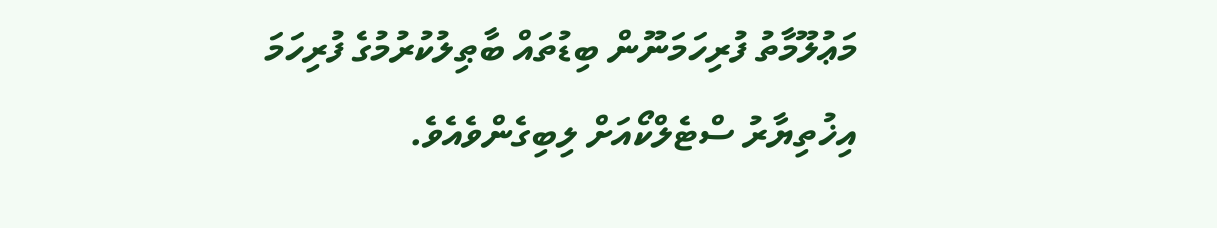މަޢުލޫމާތު ފުރިހަމަނޫން ބިޑުތައް ބާޠިލުކުރުމުގެ ފުރިހަމަ އިޚުތިޔާރު ސްޓެލްކޯއަށް ލިބިގެންވެއެވެ.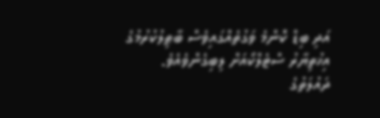އަދި ބިޑް ކޮންމެ ވަގުތެއްގައިވެސް ބާޠިލުކުރުމުގެ އިޚުތިޔާރު ސްޓެލްކޯއަށް ލިބިގެންވެއެވެ.
ދައުލަތުގެ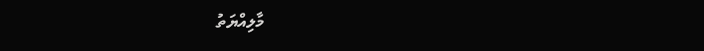މާލިއްޔަތު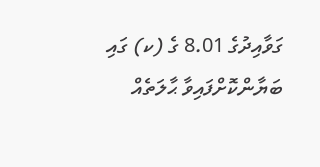ގަވާއިދުގެ 8.01 ގެ (ކ) ގައި ބަޔާންކޮށްފައިވާ ޙާލަތެއް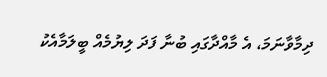ދިމާވާނަމަ، އެ މާއްދާގައި ބުނާ ފަދަ ލިޔުމެއް ބީލަމާއެކު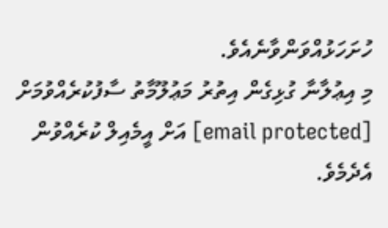ހުށަހަޅުއްވަންވާނެއެވެ.
މި އިޢުލާނާ ގުޅިގެން އިތުރު މަޢުލޫމާތު ސާފުކުރެއްވުމަށް [email protected] އަށް އީމެއިލް ކުރެއްވުން އެދެމެވެ.